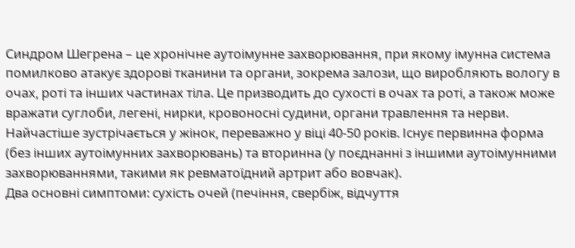Синдром Шегрена – це хронічне аутоімунне захворювання, при якому імунна система помилково атакує здорові тканини та органи, зокрема залози, що виробляють вологу в очах, роті та інших частинах тіла. Це призводить до сухості в очах та роті, а також може вражати суглоби, легені, нирки, кровоносні судини, органи травлення та нерви. Найчастіше зустрічається у жінок, переважно у віці 40-50 років. Існує первинна форма (без інших аутоімунних захворювань) та вторинна (у поєднанні з іншими аутоімунними захворюваннями, такими як ревматоїдний артрит або вовчак).
Два основні симптоми: сухість очей (печіння, свербіж, відчуття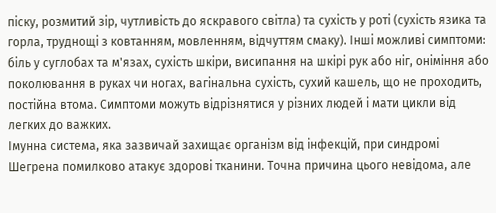піску, розмитий зір, чутливість до яскравого світла) та сухість у роті (сухість язика та горла, труднощі з ковтанням, мовленням, відчуттям смаку). Інші можливі симптоми: біль у суглобах та м'язах, сухість шкіри, висипання на шкірі рук або ніг, оніміння або поколювання в руках чи ногах, вагінальна сухість, сухий кашель, що не проходить, постійна втома. Симптоми можуть відрізнятися у різних людей і мати цикли від легких до важких.
Імунна система, яка зазвичай захищає організм від інфекцій, при синдромі Шегрена помилково атакує здорові тканини. Точна причина цього невідома, але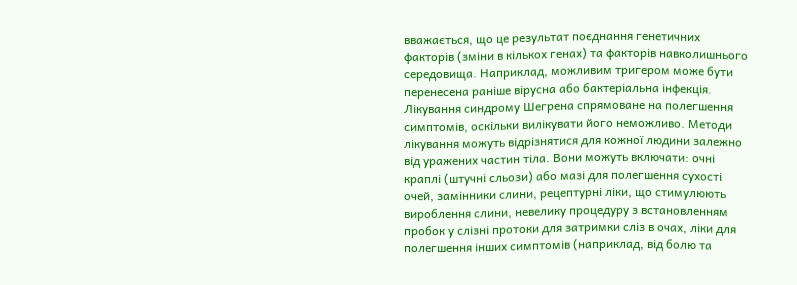вважається, що це результат поєднання генетичних факторів (зміни в кількох генах) та факторів навколишнього середовища. Наприклад, можливим тригером може бути перенесена раніше вірусна або бактеріальна інфекція.
Лікування синдрому Шегрена спрямоване на полегшення симптомів, оскільки вилікувати його неможливо. Методи лікування можуть відрізнятися для кожної людини залежно від уражених частин тіла. Вони можуть включати: очні краплі (штучні сльози) або мазі для полегшення сухості очей, замінники слини, рецептурні ліки, що стимулюють вироблення слини, невелику процедуру з встановленням пробок у слізні протоки для затримки сліз в очах, ліки для полегшення інших симптомів (наприклад, від болю та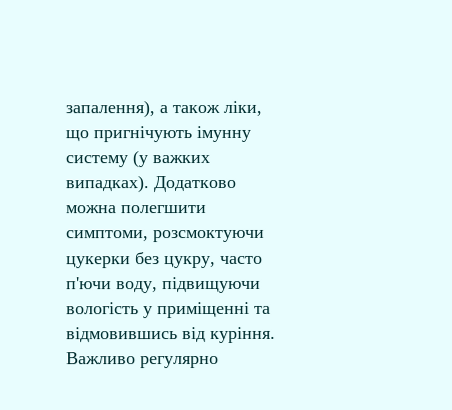запалення), а також ліки, що пригнічують імунну систему (у важких випадках). Додатково можна полегшити симптоми, розсмоктуючи цукерки без цукру, часто п'ючи воду, підвищуючи вологість у приміщенні та відмовившись від куріння. Важливо регулярно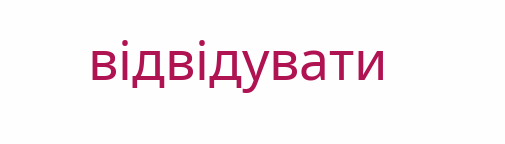відвідувати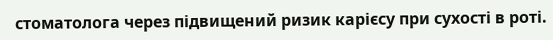стоматолога через підвищений ризик карієсу при сухості в роті.